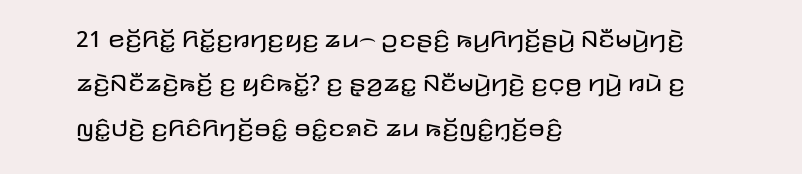21 ꤕꤢꤩ꤬ꤖꤢꤩ꤭ ꤖꤢꤩ꤭ꤢ꤬ꤙꤚꤢ꤬ꤟꤢ꤬ ꤘꤣ꤮ ꤑꤢꤔꤢꤨ꤬ ꤒꤣ꤬ꤖꤚꤢꤩ꤬ꤔꤣꤧ꤬ ꤡꤢꤪꤗꤣꤧ꤬ꤚꤢꤧ꤬ ꤘꤢꤧ꤬ꤡꤢꤪꤘꤢꤧ꤬ꤒꤢꤩ꤬ ꤢ꤬ ꤟꤢꤨꤒꤢꤩ꤭? ꤢ꤬ ꤔ꤫ꤤ꤬ꤘꤢ꤭ ꤡꤢꤪꤗꤣꤧ꤬ꤚꤢꤧ꤬ ꤢ꤬ꤍ꤫ꤥ꤬ ꤚꤣꤧ꤬ ꤙꤣꤧ ꤢ꤬ ꤜꤢꤨ꤭ꤓꤢꤧ꤬ ꤢ꤬ꤖꤢꤨꤖꤚꤢꤩ꤬ꤋꤢꤨ꤭ ꤋꤢꤨ꤭ꤢꤎꤢꤧ ꤘꤣ ꤒꤢꤩ꤬ꤜꤢꤨ꤭ꤚ꤫ꤢꤩ꤬ꤋꤢꤨ꤬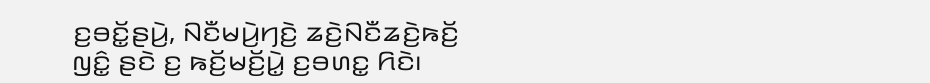ꤢ꤬ꤋꤢꤩ꤭ꤔꤣꤧ꤬, ꤡꤢꤪꤗꤣꤧ꤬ꤚꤢꤧ꤬ ꤘꤢꤧ꤬ꤡꤢꤪꤘꤢꤧ꤬ꤒꤢꤩ꤬ ꤜꤢꤨ꤭ ꤔꤢꤧ ꤢ꤬ ꤒꤢꤩ꤬ꤗꤢꤩ꤬ꤣꤧ꤭ ꤢ꤬ꤋꤛꤢ꤭ ꤖꤢꤧ꤯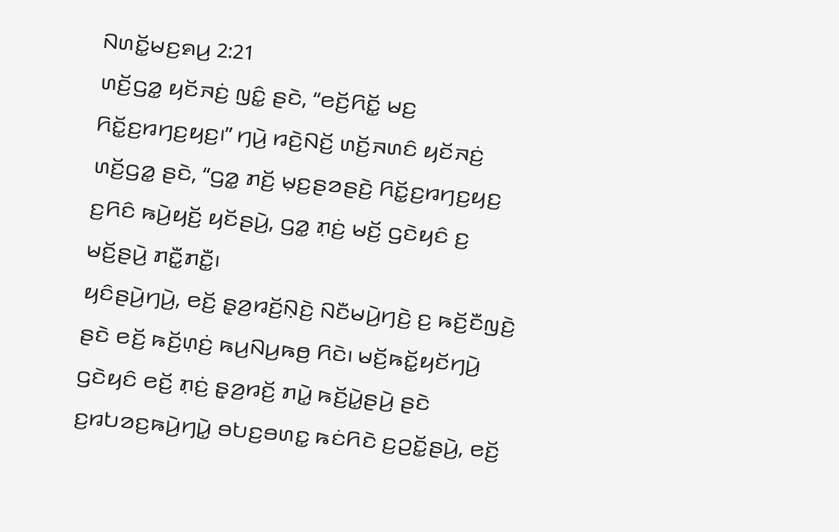ꤡꤛꤢꤩ꤭ꤗꤢ꤬ꤎꤣ꤬ 2:21
ꤛꤢꤩ꤬ꤞꤤ꤭ ꤟꤢꤩꤏꤢꤦ꤬ ꤜꤢꤨ꤭ ꤔꤢꤧ, “ꤕꤢꤩ꤬ꤖꤢꤩ꤭ ꤗꤢ꤬ ꤖꤢꤩ꤭ꤢ꤬ꤙꤚꤢ꤬ꤟꤢ꤬꤯” ꤚꤣꤧ꤬ ꤙꤢꤧ꤬ꤡꤢꤩ꤬ ꤛꤢꤩ꤬ꤏꤛꤢꤨ ꤟꤢꤩꤏꤢꤦ꤬ ꤛꤢꤩ꤬ꤞꤤ꤭ ꤔꤢꤧ, “ꤞꤤ꤭ ꤊꤢꤩ꤬ ꤗ꤫ꤢ꤬ꤔꤤꤔꤢꤧ꤬ ꤖꤢꤩ꤭ꤢ꤬ꤙꤚꤢ꤬ꤟꤢ꤬ ꤢ꤬ꤖꤢꤨ ꤒꤣꤧ꤬ꤟꤢꤩ꤬ ꤟꤢꤩꤔꤣꤧ꤬, ꤞꤤ꤭ ꤊ꤫ꤢꤦ꤬ ꤗꤢꤩ꤬ ꤞꤢꤧꤟꤢꤨ ꤢ꤬ ꤗꤢꤩ꤬ꤔꤣꤧ꤬ ꤊꤢꤪ꤭ꤊꤢꤪ꤭꤯
ꤟꤢꤨꤔꤣꤧ꤬ꤚꤣꤧ꤬, ꤕꤢꤩ꤬ ꤔ꤫ꤤ꤬ꤙꤢꤩ꤬ꤡ꤫ꤢꤧ꤬ ꤡꤢꤪꤗꤣꤧ꤬ꤚꤢꤧ꤬ ꤢ꤬ ꤒꤢꤩ꤬ꤢꤪꤜꤢꤧ꤬ ꤔꤢꤧ ꤕꤢꤩ꤬ ꤒꤢꤩ꤬ꤛ꤫ꤢꤦ꤬ ꤒꤣ꤬ꤡꤣ꤬ꤒꤥ꤬ ꤖꤢꤧ꤯ ꤗꤢꤩ꤬ꤒꤢꤩ꤭ꤟꤢꤩꤚꤣꤧ꤬ ꤞꤢꤧꤟꤢꤨ ꤕꤢꤩ꤬ ꤊ꤫ꤢꤦ꤬ ꤔ꤫ꤤ꤬ꤙꤢꤩ꤬ ꤊꤣꤧ꤭ ꤒꤢꤩ꤬ꤣꤧ꤭ꤔꤣꤧ꤬ ꤔꤢꤧ ꤢ꤬ꤙꤝꤤꤢ꤬ꤒꤣꤧ꤬ꤚꤣꤧ꤭ ꤋꤝꤢ꤬ꤋꤛꤢ꤭ ꤒꤢꤦꤖꤢꤧ ꤢ꤬ꤑꤢꤩ꤭ꤔꤣꤧ꤬, ꤕꤢꤩ꤬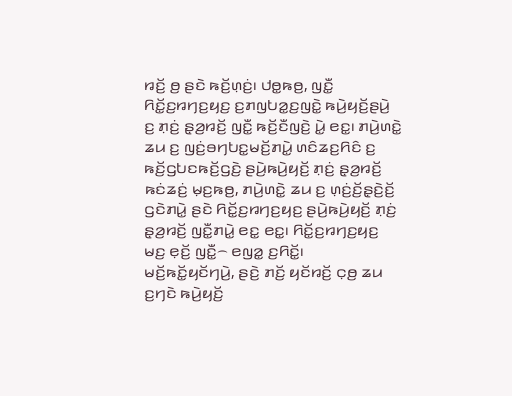ꤙꤢꤩ꤬ ꤥ꤬ ꤔꤢꤧ ꤒꤢꤩ꤬ꤛ꤫ꤢꤦ꤬꤯ ꤓꤥ꤭ꤒꤥ꤬, ꤜꤢꤪ꤭ ꤖꤢꤩ꤭ꤢ꤬ꤙꤚꤢ꤬ꤟꤢ꤬ ꤢ꤬ꤊꤜꤝꤤ꤭ꤢ꤬ꤜꤢꤧ꤭ ꤒꤣꤧ꤬ꤟꤢꤩ꤬ꤔꤣꤧ꤬ ꤢ꤬ ꤊ꤫ꤢꤦ꤬ ꤔ꤫ꤤ꤬ꤙꤢꤩ꤬ ꤜꤢꤪ꤭ ꤒꤢꤩ꤬ꤢꤪꤜꤢꤧ꤬ ꤣꤧ꤭ ꤕꤢ꤭꤯ ꤊꤣꤧ꤬ꤛꤢꤧ꤭ ꤘꤣ ꤢ꤬ ꤜꤢꤦ꤬ꤋꤚꤝꤢ꤭ꤗꤢꤩ꤬ꤊꤣꤧ꤭ ꤛꤢꤨꤘꤢ꤬ꤖꤢꤨ ꤢ꤬ ꤒꤢꤩ꤬ꤞꤝꤢꤒꤢꤩ꤬ꤞꤢꤧ꤬ ꤔꤣꤧ꤬ꤒꤣꤧ꤬ꤟꤢꤩ꤬ ꤊ꤫ꤢꤦ꤬ ꤔ꤫ꤤ꤬ꤙꤢꤩ꤬ ꤒꤢꤦꤘꤢꤦ꤬ ꤗ꤫ꤢ꤬ꤒꤥ꤬, ꤊꤣꤧ꤬ꤛꤢꤧ꤭ ꤘꤣ ꤢ꤬ ꤛ꤫ꤢꤦ꤬ꤢꤩ꤬ꤔ꤫ꤢꤧ꤬ꤢꤩ꤬ ꤞꤢꤧꤊꤣꤧ꤭ ꤔꤢꤧ ꤖꤢꤩ꤭ꤢ꤬ꤙꤚꤢ꤬ꤟꤢ꤬ ꤔꤣꤧ꤬ꤒꤣꤧ꤬ꤟꤢꤩ꤬ ꤊ꤫ꤢꤦ꤬ ꤔ꤫ꤤ꤬ꤙꤢꤩ꤬ ꤜꤢꤪ꤭ꤊꤣꤧ꤭ ꤕꤢ꤭ ꤕꤢ꤭꤯ ꤖꤢꤩ꤭ꤢ꤬ꤙꤚꤢ꤬ꤟꤢ꤬ ꤗꤢ꤬ ꤕ꤫ꤢꤩ꤬ ꤜꤢꤪ꤭꤮ ꤕꤜꤤ꤭ ꤢ꤬ꤖꤢꤩ꤭꤯
ꤗꤢꤩ꤬ꤒꤢꤩ꤭ꤟꤢꤩꤚꤣꤧ꤬, ꤔꤢꤧ꤬ ꤊꤢꤩ꤬ ꤟꤢꤩꤙꤢꤩ꤬ ꤍ꤫ꤥ꤬ ꤘꤣ ꤢ꤬ꤚꤢꤧ ꤒꤣꤧ꤬ꤟꤢꤩ꤬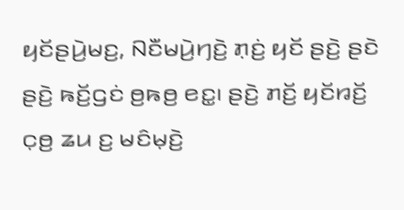ꤟꤢꤩꤔꤣꤧ꤬ꤗꤢ꤬, ꤡꤢꤪꤗꤣꤧ꤬ꤚꤢꤧ꤬ ꤊ꤫ꤢꤦ꤬ ꤟꤢꤩ ꤔꤢꤧ꤬ ꤔꤢꤧ ꤔꤢꤧ꤬ ꤒꤢꤩ꤬ꤞꤢꤦ ꤥ꤬ꤒꤥ꤬ ꤕꤢ꤭꤯ ꤔꤢꤧ꤬ ꤊꤢꤩ꤬ ꤟꤢꤩꤙꤢꤩ꤬ ꤍ꤫ꤥ꤬ ꤘꤣ ꤢ꤬ ꤗꤢꤨꤗ꤫ꤢꤧ꤬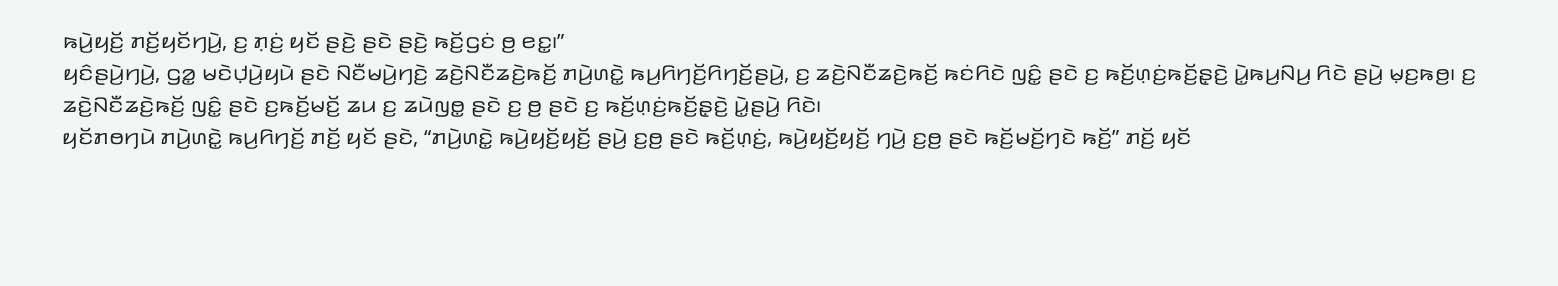ꤒꤣꤧ꤬ꤟꤢꤩ꤬ ꤊꤢꤩ꤬ꤟꤢꤩꤚꤣꤧ꤬, ꤢ꤬ ꤊ꤫ꤢꤦ꤬ ꤟꤢꤩ ꤔꤢꤧ꤬ ꤔꤢꤧ ꤔꤢꤧ꤬ ꤒꤢꤩ꤬ꤞꤢꤦ ꤥ꤬ ꤕꤢ꤭꤯”
ꤟꤢꤨꤔꤣꤧ꤬ꤚꤣꤧ꤬, ꤞꤤ꤭ ꤗꤢꤧꤓ꤫ꤣꤧ꤬ꤟꤣꤧ ꤔꤢꤧ ꤡꤢꤪꤗꤣꤧ꤬ꤚꤢꤧ꤬ ꤘꤢꤧ꤬ꤡꤢꤪꤘꤢꤧ꤬ꤒꤢꤩ꤬ ꤊꤣꤧ꤬ꤛꤢꤧ꤭ ꤒꤣ꤬ꤖꤚꤢꤩ꤬ꤖꤚꤢꤩ꤬ꤔꤣꤧ꤬, ꤢ꤬ ꤘꤢꤧ꤬ꤡꤢꤪꤘꤢꤧ꤬ꤒꤢꤩ꤬ ꤒꤢꤦꤖꤢꤧ ꤜꤢꤨ꤭ ꤔꤢꤧ ꤢ꤬ ꤒꤢꤩ꤬ꤛ꤫ꤢꤦ꤬ꤒꤢꤩ꤬ꤔ꤫ꤢꤧ꤬ ꤣꤧ꤭ꤒꤣ꤬ꤡꤣ꤬ ꤖꤢꤧ ꤔꤣꤧ꤬ ꤗ꤫ꤢ꤬ꤒꤥ꤬꤯ ꤢ꤬ ꤘꤢꤧ꤬ꤡꤢꤪꤘꤢꤧ꤬ꤒꤢꤩ꤬ ꤜꤢꤨ꤭ ꤔꤢꤧ ꤢ꤬ꤒꤢꤩ꤬ꤗꤢꤩ꤬ ꤘꤣ ꤢ꤬ ꤘꤣꤧꤜꤥ꤭ ꤔꤢꤧ ꤢ꤬ ꤥ꤬ ꤔꤢꤧ ꤢ꤬ ꤒꤢꤩ꤬ꤛ꤫ꤢꤦ꤬ꤒꤢꤩ꤬ꤔ꤫ꤢꤧ꤬ ꤣꤧ꤭ꤔꤣꤧ꤬ ꤖꤢꤧ꤯
ꤟꤢꤩꤊꤥꤚꤣꤧ ꤊꤣꤧ꤬ꤛꤢꤧ꤭ ꤒꤣ꤬ꤖꤚꤢꤩ꤬ ꤊꤢꤩ꤬ ꤟꤢꤩ ꤔꤢꤧ, “ꤊꤣꤧ꤬ꤛꤢꤧ꤭ ꤒꤣꤧ꤬ꤟꤢꤩ꤬ꤟꤢꤩ꤬ ꤔꤣꤧ꤬ ꤢ꤬ꤥ꤬ ꤔꤢꤧ ꤒꤢꤩ꤬ꤛ꤫ꤢꤦ꤬, ꤒꤣꤧ꤬ꤟꤢꤩ꤬ꤟꤢꤩ꤬ ꤚꤣꤧ꤬ ꤢ꤬ꤥ꤬ ꤔꤢꤧ ꤒꤢꤩ꤬ꤗꤢꤩ꤬ꤚꤢꤧ ꤒꤢꤩ꤬” ꤊꤢꤩ꤬ ꤟꤢꤩ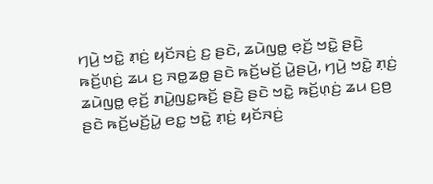ꤚꤣꤧ꤬ ꤠꤢꤧ꤭ ꤊ꤫ꤢꤦ꤬ ꤟꤢꤩꤏꤢꤦ꤬ ꤢ꤬ ꤔꤢꤧ, ꤘꤣꤧꤜꤥ꤭ ꤕ꤫ꤢꤩ꤬ ꤠꤢꤧ꤭ ꤔꤢꤧ꤬ ꤒꤢꤩ꤬ꤛ꤫ꤢꤦ꤬ ꤘꤣ ꤢ꤬ ꤏꤥ꤭ꤘꤥ꤭ ꤔꤢꤧ ꤒꤢꤩ꤬ꤗꤢꤩ꤬ ꤣꤧ꤭ꤔꤣꤧ꤬, ꤚꤣꤧ꤬ ꤠꤢꤧ꤭ ꤊ꤫ꤢꤦ꤬ ꤘꤣꤧꤜꤥ꤭ ꤕ꤫ꤢꤩ꤬ ꤊꤣꤧ꤭ꤜꤢ꤭ꤒꤢꤩ꤬ ꤔꤢꤧ꤬ ꤔꤢꤧ ꤠꤢꤧ꤭ ꤒꤢꤩ꤬ꤛ꤫ꤢꤦ꤬ ꤘꤣ ꤢ꤬ꤥ꤬ ꤔꤢꤧ ꤒꤢꤩ꤬ꤗꤢꤩ꤬ꤣꤧ꤭ ꤕꤢ꤭ ꤠꤢꤧ꤭ ꤊ꤫ꤢꤦ꤬ ꤟꤢꤩꤏꤢꤦ꤬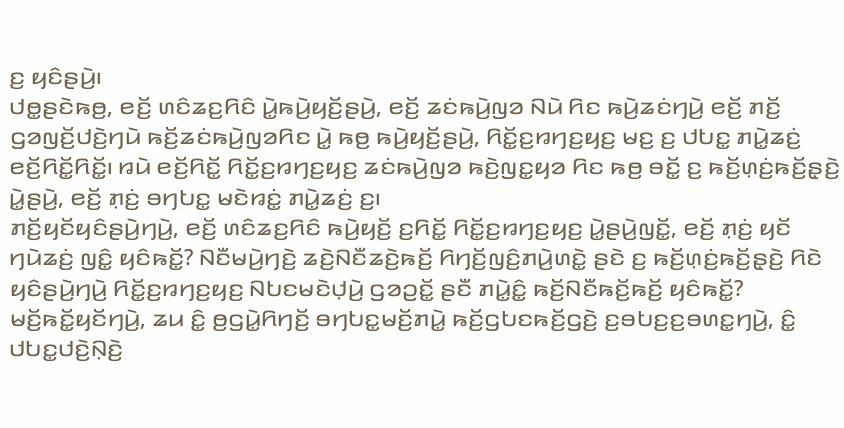ꤢ꤬ ꤟꤢꤨꤔꤣꤧ꤬꤯
ꤓꤥ꤭ꤔꤢꤧꤒꤥ꤬, ꤕꤢꤩ꤬ ꤛꤢꤨꤘꤢ꤬ꤖꤢꤨ ꤣꤧ꤭ꤒꤣꤧ꤬ꤟꤢꤩ꤬ꤔꤣꤧ꤬, ꤕꤢꤩ꤬ ꤘꤢꤦꤒꤣꤧ꤬ꤜꤤ ꤡꤣꤧ ꤖꤢ ꤒꤣꤧ꤬ꤘꤢꤦꤚꤣꤧ꤬ ꤕꤢꤩ꤬ ꤊꤢꤩ꤬ ꤞꤤꤜꤢꤩ꤬ꤓꤢꤧ꤬ꤚꤣꤧ ꤒꤢꤩ꤬ꤘꤢꤦꤒꤣꤧ꤬ꤜꤤꤖꤢ ꤣꤧ꤭ ꤒꤥ꤬ ꤒꤣꤧ꤬ꤟꤢꤩ꤬ꤔꤣꤧ꤬, ꤖꤢꤩ꤭ꤢ꤬ꤙꤚꤢ꤬ꤟꤢ꤬ ꤗꤢ꤬ ꤢ꤬ ꤓꤝꤢ꤭ ꤊꤣꤧ꤭ꤘꤢꤦ꤬ ꤕꤢꤩ꤬ꤖꤢꤩ꤭ꤖꤢꤩ꤭꤯ ꤙꤣꤧ ꤕꤢꤩ꤬ꤖꤢꤩ꤭ ꤖꤢꤩ꤭ꤢ꤬ꤙꤚꤢ꤬ꤟꤢ꤬ ꤘꤢꤦꤒꤣꤧ꤬ꤜꤤ ꤒꤢꤧ꤬ꤜꤢ꤭ꤟꤤ ꤖꤢ ꤒꤥ꤬ ꤋꤢꤩ꤭ ꤢ꤬ ꤒꤢꤩ꤬ꤛ꤫ꤢꤦ꤬ꤒꤢꤩ꤬ꤔ꤫ꤢꤧ꤬ ꤣꤧ꤭ꤔꤣꤧ꤬, ꤕꤢꤩ꤬ ꤊ꤫ꤢꤦ꤬ ꤋꤚꤝꤢ꤭ ꤗꤢꤧꤙꤢꤦ꤭ ꤊꤣꤧ꤭ꤘꤢꤦ꤬ ꤢ꤬꤯
ꤊꤢꤩ꤬ꤟꤢꤩꤟꤢꤨꤔꤣꤧ꤬ꤚꤣꤧ꤬, ꤕꤢꤩ꤬ ꤛꤢꤨꤘꤢ꤬ꤖꤢꤨ ꤒꤣꤧ꤬ꤟꤢꤩ꤬ ꤢ꤬ꤖꤢꤩ꤭ ꤖꤢꤩ꤭ꤢ꤬ꤙꤚꤢ꤬ꤟꤢ꤬ ꤣꤧ꤭ꤔꤣꤧ꤬ꤜꤢꤩ꤭, ꤕꤢꤩ꤬ ꤊ꤫ꤢꤦ꤬ ꤟꤢꤩ ꤚꤣꤧꤘꤢꤦ꤬ ꤜꤢꤨ꤭ ꤟꤢꤨꤒꤢꤩ꤭? ꤡꤢꤪꤗꤣꤧ꤬ꤚꤢꤧ꤬ ꤘꤢꤧ꤬ꤡꤢꤪꤘꤢꤧ꤬ꤒꤢꤩ꤬ ꤖꤚꤢꤩ꤬ꤜꤢꤨ꤬ꤊꤣꤧ꤬ꤛꤢꤧ꤭ ꤔꤢꤧ ꤢ꤬ ꤒꤢꤩ꤬ꤛ꤫ꤢꤦ꤬ꤒꤢꤩ꤬ꤔ꤫ꤢꤧ꤬ ꤖꤢꤧ ꤟꤢꤨꤔꤣꤧ꤬ꤚꤣꤧ꤬ ꤖꤢꤩ꤭ꤢ꤬ꤙꤚꤢ꤬ꤟꤢ꤬ ꤡꤝꤢꤗꤢꤧꤓ꤫ꤣꤧ꤬ ꤞꤤꤑꤢꤩ꤭ ꤔꤢꤪ ꤊꤣꤧ꤭ꤢꤨ꤭ ꤒꤢꤩ꤬ꤡꤢꤪꤒꤢꤩ꤬ꤒꤢꤩ꤬ ꤟꤢꤨꤒꤢꤩ꤭?
ꤗꤢꤩ꤬ꤒꤢꤩ꤭ꤟꤢꤩꤚꤣꤧ꤬, ꤘꤣ ꤢꤨ꤭ ꤥ꤬ꤞꤣꤧ꤭ꤖꤚꤢꤩ꤬ ꤋꤚꤝꤢ꤭ꤗꤢꤩ꤬ꤊꤣꤧ꤭ ꤒꤢꤩ꤬ꤞꤝꤢꤒꤢꤩ꤬ꤞꤢꤧ꤬ ꤢ꤬ꤋꤝꤢ꤬ꤢ꤬ꤋꤛꤢ꤭ꤚꤣꤧ꤬, ꤢꤨ꤭ ꤓꤝꤢ꤭ꤓꤢꤧ꤬ꤡ꤫ꤢꤧ꤬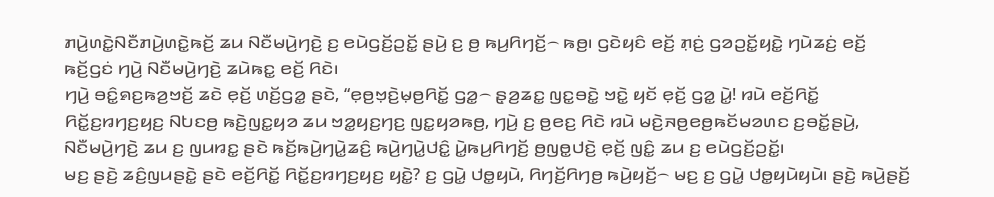ꤊꤣꤧ꤬ꤛꤢꤧ꤭ꤡꤢꤪꤊꤣꤧ꤬ꤛꤢꤧ꤭ꤒꤢꤩ꤬ ꤘꤣ ꤡꤢꤪꤗꤣꤧ꤬ꤚꤢꤧ꤬ ꤢ꤬ ꤕꤣꤧꤞꤢꤩ꤬ꤑꤢꤩ꤭ ꤔꤣꤧ꤬ ꤢ꤬ ꤥ꤬ ꤒꤣ꤬ꤖꤚꤢꤩ꤬꤮ ꤒꤥ꤬꤯ ꤞꤢꤧꤟꤢꤨ ꤕꤢꤩ꤬ ꤊ꤫ꤢꤦ꤬ ꤞꤤꤑꤢꤩ꤭ꤟꤢꤧ꤭ ꤚꤣꤧꤘꤢꤦ꤬ ꤕꤢꤩ꤬ ꤒꤢꤩ꤬ꤞꤢꤦ ꤚꤣꤧ꤬ ꤡꤢꤪꤗꤣꤧ꤬ꤚꤢꤧ꤬ ꤘꤣꤧꤒꤢ꤭ ꤕꤢꤩ꤬ ꤖꤢꤧ꤯
ꤚꤣꤧ꤬ ꤋꤢꤨ꤭ꤎꤢ꤬ꤒꤤ꤬ꤠꤢꤩ꤬ ꤘꤢꤧ ꤕ꤫ꤢꤩ꤬ ꤛꤢꤩ꤬ꤞꤤ꤭ ꤔꤢꤧ, “ꤕ꤫ꤥ꤬ꤠ꤫ꤢꤧ꤬ꤗ꤫ꤥ꤬ꤖꤢꤩ꤭ ꤞꤤ꤭꤮ ꤔ꤫ꤤ꤬ꤘꤢ꤭ ꤜꤢ꤭ꤋꤢꤧ꤭ ꤠꤢꤧ꤭ ꤟꤢꤩ ꤕ꤫ꤢꤩ꤬ ꤞꤤ꤭ ꤣꤧ꤭! ꤙꤣꤧ ꤕꤢꤩ꤬ꤖꤢꤩ꤭ ꤖꤢꤩ꤭ꤢ꤬ꤙꤚꤢ꤬ꤟꤢ꤬ ꤡꤝꤢꤥ꤬ ꤒꤢꤧ꤬ꤜꤢ꤭ꤟꤤ ꤘꤣ ꤠꤤ꤭ꤟꤢ꤬ꤚꤢ꤬ ꤜꤢ꤭ꤟꤤꤒꤥ꤬, ꤚꤣꤧ꤬ ꤢ꤬ ꤥ꤬ꤕꤢ꤬ ꤖꤢꤧ ꤙꤣꤧ ꤗꤢꤧ꤬ꤏꤥ꤬ꤕꤥ꤬ꤒꤢꤩꤗꤤꤛꤢ ꤢ꤬ꤋꤢꤩ꤭ꤔꤣꤧ꤬, ꤡꤢꤪꤗꤣꤧ꤬ꤚꤢꤧ꤬ ꤘꤣ ꤢ꤬ ꤜꤣꤙꤢ꤭ ꤔꤢꤧ ꤒꤢꤩ꤬ꤒꤣꤧ꤬ꤚꤣꤧ꤭ꤘꤢꤨ꤬ ꤒꤣꤧ꤬ꤚꤣꤧ꤭ꤓꤢꤨ꤭ ꤣꤧ꤭ꤒꤣ꤬ꤖꤚꤢꤩ꤬ ꤥ꤬ꤜꤥ꤭ꤓꤢꤧ꤬ ꤕ꤫ꤢꤩ꤬ ꤜꤢꤨ꤭ ꤘꤣ ꤢ꤬ ꤕꤣꤧꤞꤢꤩ꤬ꤑꤢꤩ꤭꤯
ꤗꤢ꤬ ꤔꤢꤧ꤬ ꤘꤢꤨ꤬ꤜꤣꤔꤢꤧ꤭ ꤔꤢꤧ ꤕꤢꤩ꤬ꤖꤢꤩ꤭ ꤖꤢꤩ꤭ꤢ꤬ꤙꤚꤢ꤬ꤟꤢ꤬ ꤟꤢꤧ꤭? ꤢ꤬ ꤞꤣꤧ꤭ ꤓꤥ꤭ꤟꤣꤧ, ꤖꤚꤢꤩ꤬ꤖꤚꤥ꤬ ꤒꤣꤧ꤬ꤟꤢꤩ꤬꤮ ꤗꤢ꤬ ꤢ꤬ ꤞꤣꤧ꤭ ꤓꤥ꤭ꤟꤣꤧꤟꤣꤧ꤯ ꤔꤢꤧ꤬ ꤒꤣꤧ꤬ꤔꤢꤩ꤬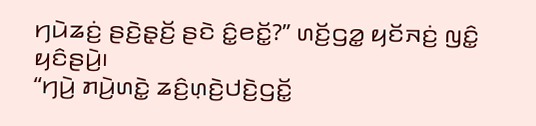ꤚꤣꤧꤘꤢꤦ꤬ ꤔꤢꤧ꤬ꤔ꤫ꤢꤩ꤬ ꤔꤢꤧ ꤢꤨ꤭ꤕꤢꤩ꤭?” ꤛꤢꤩ꤬ꤞꤤ꤭ ꤟꤢꤩꤏꤢꤦ꤬ ꤜꤢꤨ꤭ ꤟꤢꤨꤔꤣꤧ꤬꤯
“ꤚꤣꤧ꤬ ꤊꤣꤧ꤬ꤛꤢꤧ꤭ ꤘꤢꤨ꤬ꤛ꤫ꤢꤧ꤬ꤓꤢꤧ꤬ꤞꤢꤩ꤭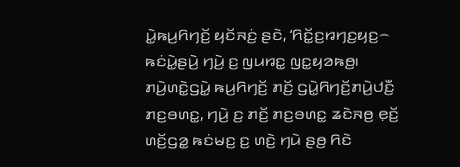ꤣꤧ꤭ꤒꤣ꤬ꤖꤚꤢꤩ꤬ ꤟꤢꤩꤏꤢꤦ꤬ ꤔꤢꤧ, ‘ꤖꤢꤩ꤭ꤢ꤬ꤙꤚꤢ꤬ꤟꤢ꤬꤮ ꤒꤢꤦꤣꤧ꤭ꤔꤣꤧ꤬ ꤚꤣꤧ꤬ ꤢ꤬ ꤜꤣꤙꤢ꤭ ꤜꤢ꤭ꤟꤤꤒꤥ꤬꤯ ꤊꤣꤧ꤬ꤛꤢꤧ꤭ꤞꤣꤧ꤭ ꤒꤣ꤬ꤖꤚꤢꤩ꤬ ꤊꤢꤩ꤬ ꤞꤣꤧ꤭ꤖꤚꤢꤩ꤬ꤊꤣꤧ꤬ꤓꤢꤪ꤬ ꤊꤢ꤬ꤋꤛꤢ꤭, ꤚꤣꤧ꤬ ꤢ꤬ ꤊꤢꤩ꤬ ꤊꤢ꤬ꤋꤛꤢ꤭ ꤘꤢꤧꤏꤥ꤬ ꤕ꤫ꤢꤩ꤬ ꤛꤢꤩ꤬ꤞꤤ꤭ ꤒꤢꤦꤗꤢ꤬ ꤢ꤬ ꤛꤢꤧ꤬ ꤚꤣꤧ ꤔꤥ꤬ ꤖꤢꤧ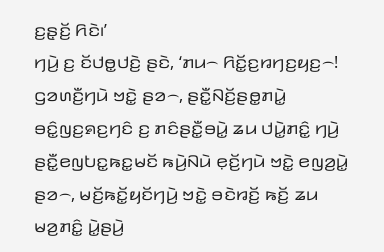ꤢ꤬ꤔ꤫ꤢꤩ꤬ ꤖꤢꤧ꤯’
ꤚꤣꤧ꤬ ꤢ꤬ ꤢꤩꤓꤥ꤭ꤓꤢꤧ꤬ ꤔꤢꤧ, ‘ꤊꤣ꤮ ꤖꤢꤩ꤭ꤢ꤬ꤙꤚꤢ꤬ꤟꤢ꤬꤮! ꤞꤤꤛꤢꤪ꤬ꤚꤣꤧ ꤠꤢꤧ꤭ ꤔꤤ꤮, ꤔꤢꤪ꤭ꤡꤢꤩ꤬ꤔꤥ꤭ꤊꤣꤧ꤭ ꤋꤢꤨ꤭ꤜꤢ꤬ꤎꤢ꤬ꤚꤢꤨ ꤢ꤬ ꤊꤢꤨꤔꤢꤪ꤭ꤋꤣꤧ꤭ ꤘꤣ ꤓꤣꤧ꤭ꤊꤢꤨ꤭ ꤚꤣꤧ꤬ ꤔꤢꤪ꤭ꤕꤜꤝꤢ꤭ꤒꤢ꤭ꤗꤢꤩ ꤒꤣꤧ꤬ꤡꤣꤧ ꤕ꤫ꤢꤩ꤬ꤚꤣꤧ ꤠꤢꤧ꤭ ꤕꤜꤤ꤬ꤣꤧ꤭ ꤔꤤ꤮, ꤗꤢꤩ꤬ꤒꤢꤩ꤭ꤟꤢꤩꤚꤣꤧ꤬ ꤠꤢꤧ꤭ ꤋꤢꤧꤙꤢꤩ꤬ ꤒꤢꤩ꤬ ꤘꤣ ꤗꤤ꤬ꤊꤢꤨ꤭ ꤣꤧ꤭ꤔꤣꤧ꤬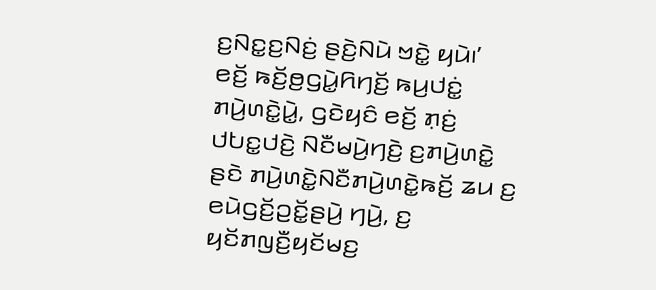ꤢ꤬ꤡꤢ꤭ꤢ꤬ꤡꤢꤦ꤬ ꤔꤢꤧ꤬ꤡꤣꤧ ꤠꤢꤧ꤭ ꤟꤣꤧ꤯’
ꤕꤢꤩ꤬ ꤒꤢꤩ꤬ꤥ꤬ꤞꤣꤧ꤭ꤖꤚꤢꤩ꤬ ꤒꤣ꤬ꤓꤢꤦ꤭ ꤊꤣꤧ꤬ꤛꤢꤧ꤭ꤣꤧ꤭, ꤞꤢꤧꤟꤢꤨ ꤕꤢꤩ꤬ ꤊ꤫ꤢꤦ꤬ ꤓꤝꤢ꤭ꤓꤢꤧ꤬ ꤡꤢꤪꤗꤣꤧ꤬ꤚꤢꤧ꤬ ꤢ꤬ꤊꤣꤧ꤬ꤛꤢꤧ꤭ ꤔꤢꤧ ꤊꤣꤧ꤬ꤛꤢꤧ꤭ꤡꤢꤪꤊꤣꤧ꤬ꤛꤢꤧ꤭ꤒꤢꤩ꤬ ꤘꤣ ꤢ꤬ ꤕꤣꤧꤞꤢꤩ꤬ꤑꤢꤩ꤭ꤔꤣꤧ꤬ ꤚꤣꤧ꤬, ꤢ꤬ ꤟꤢꤩꤊꤜꤢꤪ꤬ꤟꤢꤩꤗꤢ꤬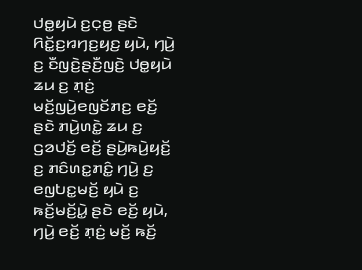ꤓꤥ꤭ꤟꤣꤧ ꤢ꤬ꤍ꤫ꤥ꤬ ꤔꤢꤧ ꤖꤢꤩ꤭ꤢ꤬ꤙꤚꤢ꤬ꤟꤢ꤬ ꤟꤣꤧ, ꤚꤣꤧ꤬ ꤢ꤬ ꤢꤪꤜꤢꤧ꤬ꤔꤢꤪ꤬ꤜꤢꤧ꤬ ꤓꤥ꤭ꤟꤣꤧ ꤘꤣ ꤢ꤬ ꤊ꤫ꤢꤦ꤬ ꤗꤢꤩ꤬ꤜꤣꤧ꤬ꤕꤜꤢꤩꤊꤢ꤬ ꤕꤢꤩ꤬ ꤔꤢꤧ ꤊꤣꤧ꤬ꤛꤢꤧ꤭ ꤘꤣ ꤢ꤬ ꤞꤤꤓꤢꤩ꤬ ꤕꤢꤩ꤬ ꤔꤣꤧ꤬ꤒꤣꤧ꤬ꤟꤢꤩ꤬ ꤢ꤬ ꤊꤢꤨꤛꤢ꤭ꤊꤢꤨ꤭ ꤚꤣꤧ꤬ ꤢ꤬ ꤕꤜꤝꤢ꤭ꤗꤢꤩ꤬ ꤟꤣꤧ ꤢ꤬ ꤒꤢꤩ꤬ꤗꤢꤩ꤬ꤣꤧ꤭ ꤔꤢꤧ ꤕꤢꤩ꤬ ꤟꤣꤧ, ꤚꤣꤧ꤬ ꤕꤢꤩ꤬ ꤊ꤫ꤢꤦ꤬ ꤗꤢꤩ꤬ ꤒꤢꤩ꤬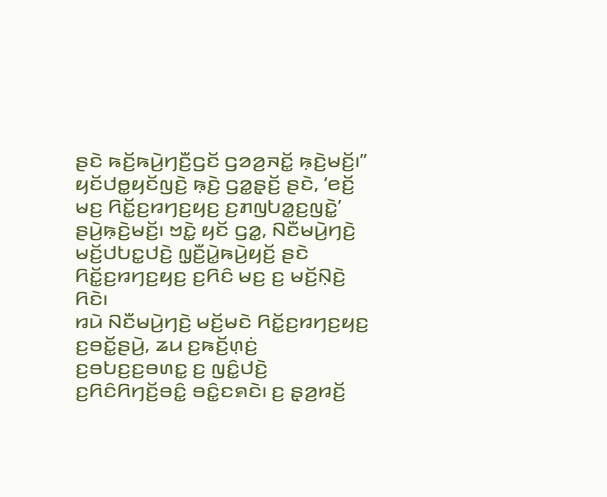ꤔꤢꤧ ꤒꤢꤩ꤬ꤒꤣꤧ꤬ꤚꤢꤪ꤬ꤞꤢꤩ ꤞꤤꤤ꤬ꤏꤢꤩ꤭ ꤒ꤫ꤢꤧ꤬ꤗꤢꤩ꤬꤯”
ꤟꤢꤩꤓꤥ꤭ꤟꤢꤩꤜꤢꤧ꤬ ꤒ꤫ꤢꤧ꤬ ꤞꤤ꤭ꤔ꤫ꤢꤩ꤬ ꤔꤢꤧ, ‘ꤕꤢꤩ꤬ ꤗꤢ꤬ ꤖꤢꤩ꤭ꤢ꤬ꤙꤚꤢ꤬ꤟꤢ꤬ ꤢ꤬ꤊꤜꤝꤤ꤭ꤢ꤬ꤜꤢꤧ꤭’ ꤔꤣꤧ꤬ꤒ꤫ꤢꤧ꤬ꤗꤢꤩ꤬꤯ ꤠꤢꤧ꤭ ꤟꤢꤩ ꤞꤤ꤭, ꤡꤢꤪꤗꤣꤧ꤬ꤚꤢꤧ꤬ ꤗꤢꤩ꤬ꤓꤝꤢ꤭ꤓꤢꤧ꤬ ꤜ꤫ꤢꤪ꤬ꤣꤧ꤭ꤒꤣꤧ꤬ꤟꤢꤩ꤬ ꤔꤢꤧ ꤖꤢꤩ꤭ꤢ꤬ꤙꤚꤢ꤬ꤟꤢ꤬ ꤢ꤬ꤖꤢꤨ ꤗꤢ꤬ ꤢ꤬ ꤗꤢꤩ꤬ꤡ꤫ꤢꤧ꤬ ꤖꤢꤧ꤯
ꤙꤣꤧ ꤡꤢꤪꤗꤣꤧ꤬ꤚꤢꤧ꤬ ꤗꤢꤩ꤬ꤗꤢꤧ ꤖꤢꤩ꤭ꤢ꤬ꤙꤚꤢ꤬ꤟꤢ꤬ ꤢ꤬ꤋꤢꤩ꤭ꤔꤣꤧ꤬, ꤘꤣ ꤢ꤬ꤒꤢꤩ꤬ꤛ꤫ꤢꤦ꤬ ꤢ꤬ꤋꤝꤢ꤬ꤢ꤬ꤋꤛꤢ꤭ ꤢ꤬ ꤜꤢꤨ꤭ꤓꤢꤧ꤬ ꤢ꤬ꤖꤢꤨꤖꤚꤢꤩ꤬ꤋꤢꤨ꤭ ꤋꤢꤨ꤭ꤢꤎꤢꤧ꤯ ꤢ꤬ ꤔ꤫ꤤ꤬ꤙꤢꤩ꤬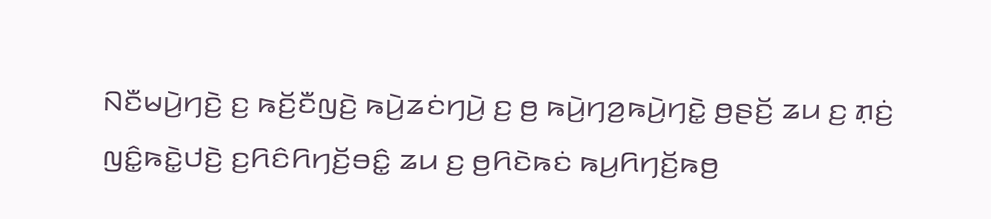ꤡꤢꤪꤗꤣꤧ꤬ꤚꤢꤧ꤬ ꤢ꤬ ꤒꤢꤩ꤬ꤢꤪꤜꤢꤧ꤬ ꤒꤣꤧ꤬ꤘꤢꤦꤚꤣꤧ꤬ ꤢ꤬ ꤥ꤬ ꤒꤣꤧ꤬ꤚꤤ꤬ꤒꤣꤧ꤬ꤚꤢꤧ꤭ ꤥ꤬ꤔꤢꤩ꤬ ꤘꤣ ꤢ꤬ ꤊ꤫ꤢꤦ꤬ ꤜꤢꤨ꤭ꤒꤢꤧ꤭ꤓꤢꤧ꤬ ꤢ꤬ꤖꤢꤨꤖꤚꤢꤩ꤬ꤋꤢꤨ꤭ ꤘꤣ ꤢ꤬ ꤥ꤬ꤖꤢꤧꤒꤢꤦ ꤒꤣ꤬ꤖꤚꤢꤩ꤬ꤒꤥ꤬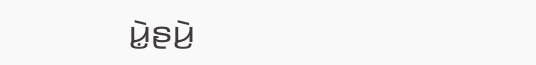ꤣꤧ꤭ꤔꤣꤧ꤬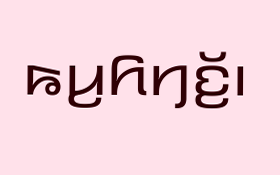ꤒꤣ꤬ꤖꤚꤢꤩ꤬꤯